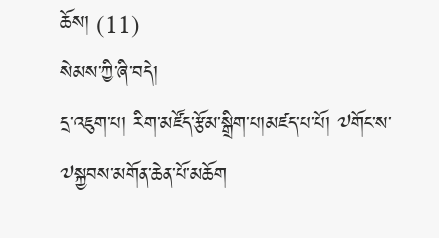ཆོས། (11)
སེམས་ཀྱི་ཞི་བདེ།
དྲ་འཇུག་པ། རིག་མཛོད་རྩོམ་སྒྲིག་པ།མཛད་པ་པོ། ༧གོང་ས་༧སྐྱབས་མགོན་ཆེན་པོ་མཆོག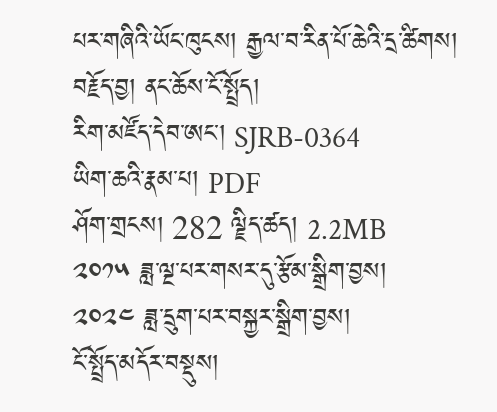པར་གཞིའི་ཡོང་ཁུངས། རྒྱལ་བ་རིན་པོ་ཆེའི་དྲ་ཚིགས།
བརྗོད་བྱ། ནང་ཆོས་ངོ་སྤྲོད།
རིག་མཛོད་དེབ་ཨང་། SJRB-0364
ཡིག་ཆའི་རྣམ་པ། PDF
ཤོག་གྲངས། 282 ལྗིད་ཚད། 2.2MB
༢༠༡༥ ཟླ་ལྔ་པར་གསར་དུ་རྩོམ་སྒྲིག་བྱས།
༢༠༢༤ ཟླ་དྲུག་པར་བསྐྱར་སྒྲིག་བྱས།
ངོ་སྤྲོད་མདོར་བསྡུས།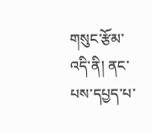གསུང་རྩོམ་འདི་ནི། ནང་པས་དཔྱད་པ་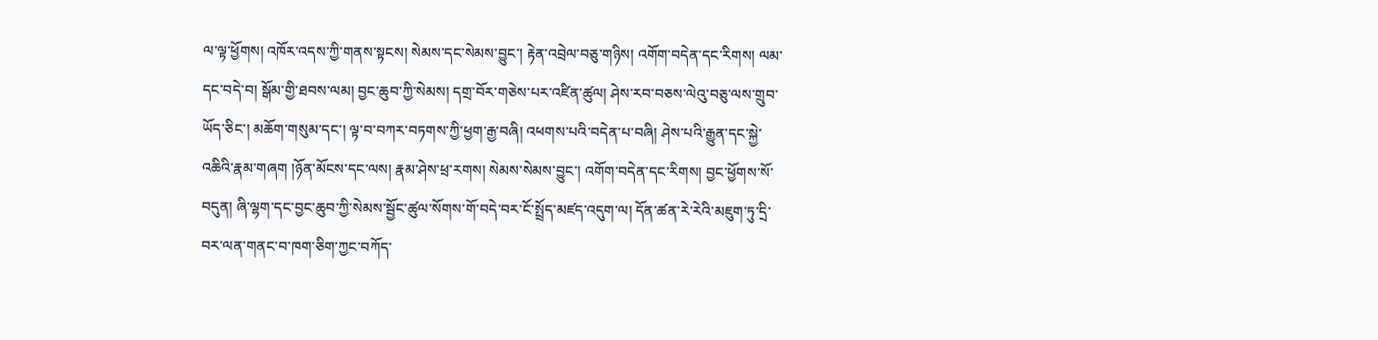ལ་ལྟ་ཕྱོགས། འཁོར་འདས་ཀྱི་གནས་སྟངས། སེམས་དང་སེམས་བྱུང་། རྟེན་འབྲེལ་བཅུ་གཉིས། འགོག་བདེན་དང་རིགས། ལམ་དང་བདེ་བ། སྒོམ་གྱི་ཐབས་ལམ། བྱང་ཆུབ་ཀྱི་སེམས། དགྲ་བོར་གཅེས་པར་འཛིན་ཚུལ། ཤེས་རབ་བཅས་ལེའུ་བཅུ་ལས་གྲུབ་ཡོད་ཅིང་། མཆོག་གསུམ་དང་། ལྟ་བ་བཀར་བཏགས་ཀྱི་ཕྱག་རྒྱ་བཞི། འཕགས་པའི་བདེན་པ་བཞི། ཤེས་པའི་རྒྱུན་དང་སྐྱེ་འཆིའི་རྣམ་གཞག །ཉོན་མོངས་དང་ལས། རྣམ་ཤེས་ཕྲ་རགས། སེམས་སེམས་བྱུང་། འགོག་བདེན་དང་རིགས། བྱང་ཕྱོགས་སོ་བདུན། ཞི་ལྷག་དང་བྱང་ཆུབ་ཀྱི་སེམས་སྦྱོང་ཚུལ་སོགས་གོ་བདེ་བར་ངོ་སྤྲོད་མཛད་འདུག་ལ། དོན་ཚན་རེ་རེའི་མཇུག་ཏུ་དྲི་བར་ལན་གནང་བ་ཁག་ཅིག་ཀྱང་བཀོད་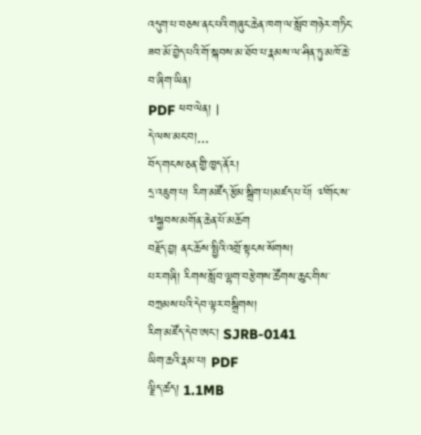འདུག་པ་བཅས་ནང་པའི་གཞུང་ཆེན་ཁག་ལ་སློབ་གཉེར་གཏིང་ཟབ་མོ་བྱེད་པའི་གོ་སྐབས་མ་ཐོབ་པ་རྣམས་ལ་ཤིན་ཏུ་མཁོ་ཆེ་བ་ཞིག་ཡིན།
PDF ཕབ་ལེན། |
དེ་ལས་མང་བ།...
བོད་གངས་ཅན་གྱི་ཁྱད་ནོར།
དྲ་འཇུག་པ། རིག་མཛོད་རྩོམ་སྒྲིག་པ།མཛད་པ་པོ། ༧གོང་ས་༧སྐྱབས་མགོན་ཆེན་པོ་མཆོག
བརྗོད་བྱ། ནང་ཆོས་སྤྱིའི་འགྲོ་སྟངས་སོགས།
པར་གཞི། རིགས་སློབ་ལྷག་བརྩེགས་ཚོགས་ཆུང་གིས་བཀྲམས་པའི་དེབ་ལྟར་བསྒྲིགས།
རིག་མཛོད་དེབ་ཨང་། SJRB-0141
ཡིག་ཆའི་རྣམ་པ། PDF
ལྗིད་ཚད། 1.1MB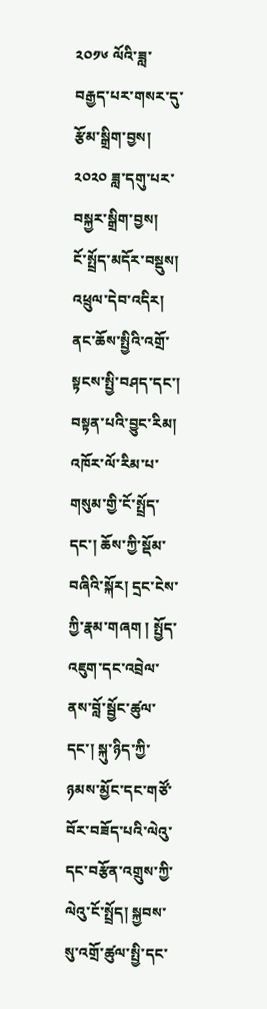༢༠༡༦ ལོའི་ཟླ་བརྒྱད་པར་གསར་དུ་རྩོམ་སྒྲིག་བྱས།
༢༠༢༠ ཟླ་དགུ་པར་བསྐྱར་སྒྲིག་བྱས།
ངོ་སྤྲོད་མདོར་བསྡུས།
འཕྲུལ་དེབ་འདིར། ནང་ཆོས་སྤྱིའི་འགྲོ་སྟངས་སྤྱི་བཤད་དང་། བསྟན་པའི་བྱུང་རིམ། འཁོར་ལོ་རིམ་པ་གསུམ་གྱི་ངོ་སྤྲོད་དང་། ཆོས་ཀྱི་སྡོམ་བཞིའི་སྐོར། དྲང་ངེས་ཀྱི་རྣམ་གཞག ། སྤྱོད་འཇུག་དང་འབྲེལ་ནས་བློ་སྦྱོང་ཚུལ་དང་། སྐུ་ཉིད་ཀྱི་ཉམས་མྱོང་དང་གཙོ་བོར་བཟོད་པའི་ལེའུ་དང་བརྩོན་འགྲུས་ཀྱི་ལེའུ་ངོ་སྤྲོད། སྐྱབས་སུ་འགྲོ་ཚུལ་སྤྱི་དང་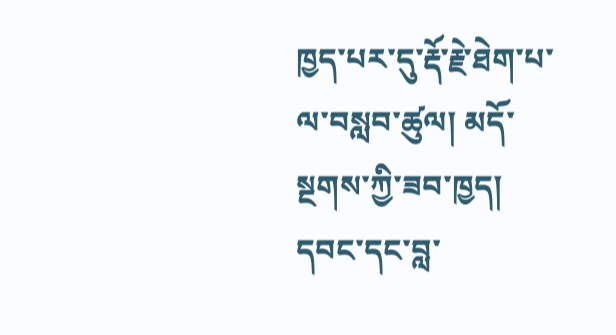ཁྱད་པར་དུ་རྡོ་རྗེ་ཐེག་པ་ལ་བསླབ་ཚུལ། མདོ་སྔགས་ཀྱི་ཟབ་ཁྱད། དབང་དང་བླ་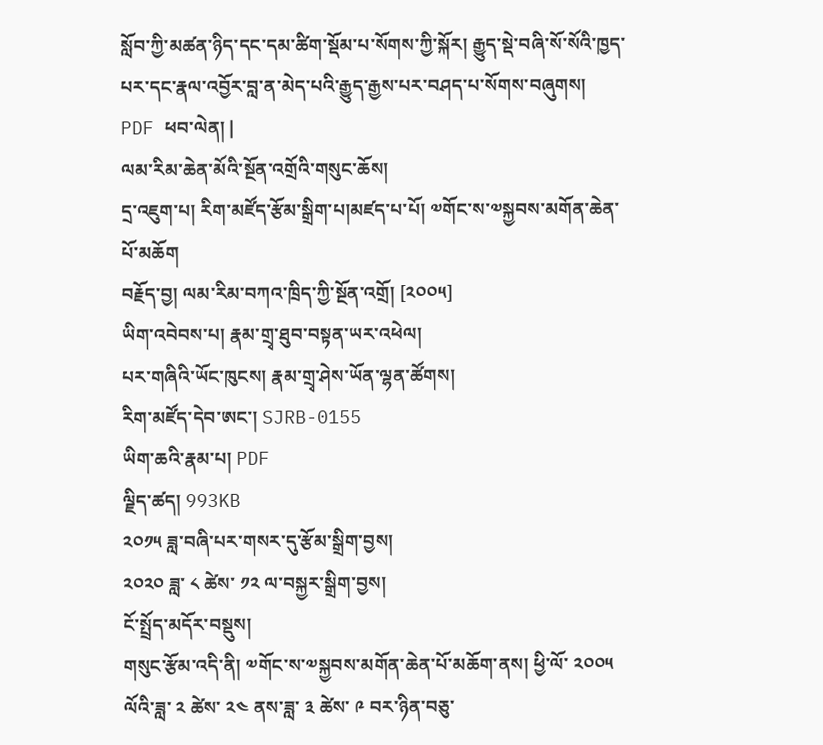སློབ་ཀྱི་མཚན་ཉིད་དང་དམ་ཚིག་སྡོམ་པ་སོགས་ཀྱི་སྐོར། རྒྱུད་སྡེ་བཞི་སོ་སོའི་ཁྱད་པར་དང་རྣལ་འབྱོར་བླ་ན་མེད་པའི་རྒྱུད་རྒྱས་པར་བཤད་པ་སོགས་བཞུགས།
PDF ཕབ་ལེན། |
ལམ་རིམ་ཆེན་མོའི་སྔོན་འགྲོའི་གསུང་ཆོས།
དྲ་འཇུག་པ། རིག་མཛོད་རྩོམ་སྒྲིག་པ།མཛད་པ་པོ། ༧གོང་ས་༧སྐྱབས་མགོན་ཆེན་པོ་མཆོག
བརྗོད་བྱ། ལམ་རིམ་བཀའ་ཁྲིད་ཀྱི་སྔོན་འགྲོ། [༢༠༠༥]
ཡིག་འབེབས་པ། རྣམ་གྲྭ་ཐུབ་བསྟན་ཡར་འཕེལ།
པར་གཞིའི་ཡོང་ཁུངས། རྣམ་གྲྭ་ཤེས་ཡོན་ལྷན་ཚོགས།
རིག་མཛོད་དེབ་ཨང་། SJRB-0155
ཡིག་ཆའི་རྣམ་པ། PDF
ལྗིད་ཚད། 993KB
༢༠༡༥ ཟླ་བཞི་པར་གསར་དུ་རྩོམ་སྒྲིག་བྱས།
༢༠༢༠ ཟླ་ ༨ ཚེས་ ༡༢ ལ་བསྐྱར་སྒྲིག་བྱས།
ངོ་སྤྲོད་མདོར་བསྡུས།
གསུང་རྩོམ་འདི་ནི། ༧གོང་ས་༧སྐྱབས་མགོན་ཆེན་པོ་མཆོག་ནས། ཕྱི་ལོ་ ༢༠༠༥ ལོའི་ཟླ་ ༢ ཚེས་ ༢༤ ནས་ཟླ་ ༣ ཚེས་ ༩ བར་ཉིན་བཅུ་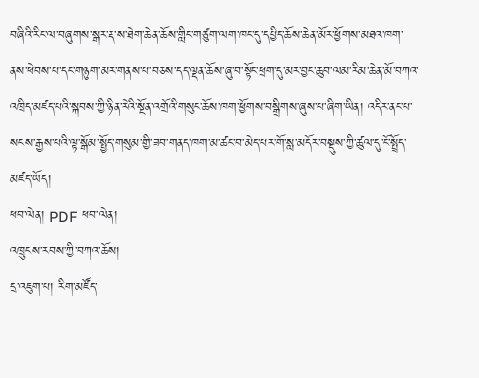བཞིའི་རིང་ལ་བཞུགས་སྒར་རྡ་ས་ཐེག་ཆེན་ཆོས་གླིང་གཙུག་ལག་ཁང་དུ་དཔྱིད་ཆོས་ཆེན་མོར་ཕྱོགས་མཐའ་ཁག་ནས་ཕེབས་པ་དང་གཉུག་མར་གནས་པ་བཅས་དད་ལྡན་ཆོས་ཞུ་བ་སྟོང་ཕྲག་དུ་མར་བྱང་ཆུབ་ལམ་རིམ་ཆེན་མོ་བཀའ་འཁྲིད་མཛད་པའི་སྐབས་ཀྱི་ཉིན་རེའི་སྔོན་འགྲོའི་གསུང་ཆོས་ཁག་ཕྱོགས་བསྒྲིགས་ཞུས་པ་ཞིག་ཡིན། འདིར་ནང་པ་སངས་རྒྱས་པའི་ལྟ་སྒོམ་སྤྱོད་གསུམ་གྱི་ཟབ་གནད་ཁག་མ་ཚང་བ་མེད་པར་གོ་སླ་མདོར་བསྡུས་ཀྱི་ཚུལ་དུ་ངོ་སྤྲོད་མཛད་ཡོད།
ཕབ་ལེན། PDF ཕབ་ལེན།
འཁྲུངས་རབས་ཀྱི་བཀའ་ཆོས།
དྲ་འཇུག་པ། རིག་མཛོད་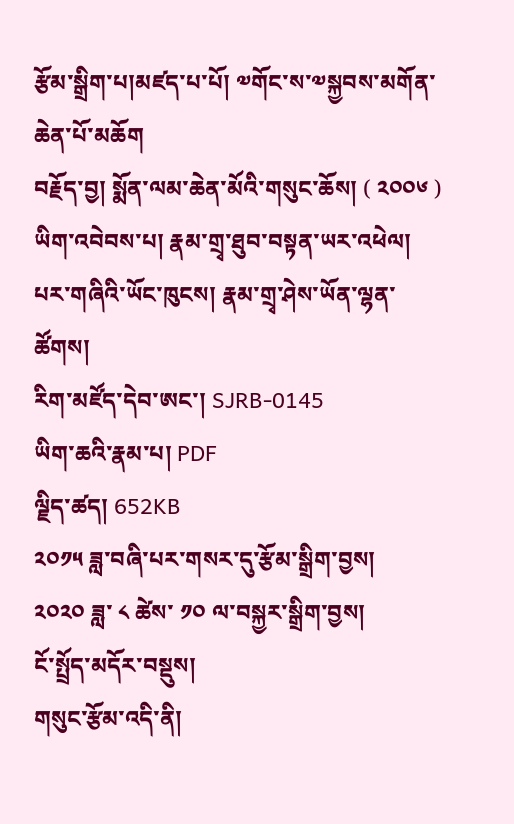རྩོམ་སྒྲིག་པ།མཛད་པ་པོ། ༧གོང་ས་༧སྐྱབས་མགོན་ཆེན་པོ་མཆོག
བརྗོད་བྱ། སྨོན་ལམ་ཆེན་མོའི་གསུང་ཆོས། ( ༢༠༠༦ )
ཡིག་འབེབས་པ། རྣམ་གྲྭ་ཐུབ་བསྟན་ཡར་འཕེལ།
པར་གཞིའི་ཡོང་ཁུངས། རྣམ་གྲྭ་ཤེས་ཡོན་ལྷན་ཚོགས།
རིག་མཛོད་དེབ་ཨང་། SJRB-0145
ཡིག་ཆའི་རྣམ་པ། PDF
ལྗིད་ཚད། 652KB
༢༠༡༥ ཟླ་བཞི་པར་གསར་དུ་རྩོམ་སྒྲིག་བྱས།
༢༠༢༠ ཟླ་ ༨ ཚེས་ ༡༠ ལ་བསྐྱར་སྒྲིག་བྱས།
ངོ་སྤྲོད་མདོར་བསྡུས།
གསུང་རྩོམ་འདི་ནི།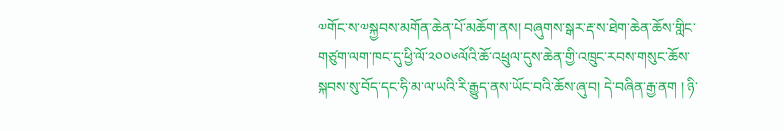༧གོང་ས་༧སྐྱབས་མགོན་ཆེན་པོ་མཆོག་ནས། བཞུགས་སྒར་རྡ་ས་ཐེག་ཆེན་ཆོས་གླིང་གཙུག་ལག་ཁང་དུ་ཕྱི་ལོ་༢༠༠༦ལོའི་ཆོ་འཕྲུལ་དུས་ཆེན་གྱི་འཁྲུང་རབས་གསུང་ཆོས་སྐབས་སུ་བོད་དང་ཧི་མ་ལ་ཡའི་རི་རྒྱུད་ནས་ཡོང་བའི་ཆོས་ཞུ་བ། དེ་བཞིན་རྒྱ་ནག ། ཉི་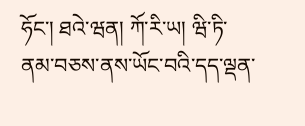ཧོང་། ཐའེ་ཝན། ཀོ་རི་ཡ། ཝི་ཏི་ནམ་བཅས་ནས་ཡོང་བའི་དད་ལྡན་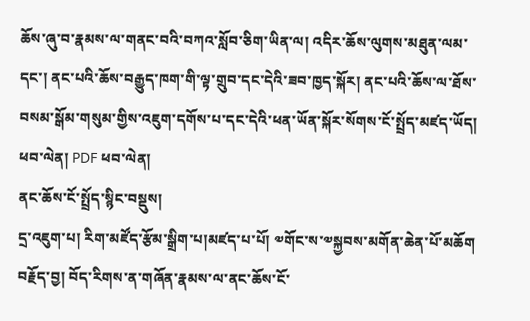ཆོས་ཞུ་བ་རྣམས་ལ་གནང་བའི་བཀའ་སློབ་ཅིག་ཡིན་ལ། འདིར་ཆོས་ལུགས་མཐུན་ལམ་དང་། ནང་པའི་ཆོས་བརྒྱུད་ཁག་གི་ལྟ་གྲུབ་དང་དེའི་ཟབ་ཁྱད་སྐོར། ནང་པའི་ཆོས་ལ་ཐོས་བསམ་སྒོམ་གསུམ་གྱིས་འཇུག་དགོས་པ་དང་དེའི་ཕན་ཡོན་སྐོར་སོགས་ངོ་སྤྲོད་མཛད་ཡོད།
ཕབ་ལེན། PDF ཕབ་ལེན།
ནང་ཆོས་ངོ་སྤྲོད་སྙིང་བསྡུས།
དྲ་འཇུག་པ། རིག་མཛོད་རྩོམ་སྒྲིག་པ།མཛད་པ་པོ། ༧གོང་ས་༧སྐྱབས་མགོན་ཆེན་པོ་མཆོག
བརྗོད་བྱ། བོད་རིགས་ན་གཞོན་རྣམས་ལ་ནང་ཆོས་ངོ་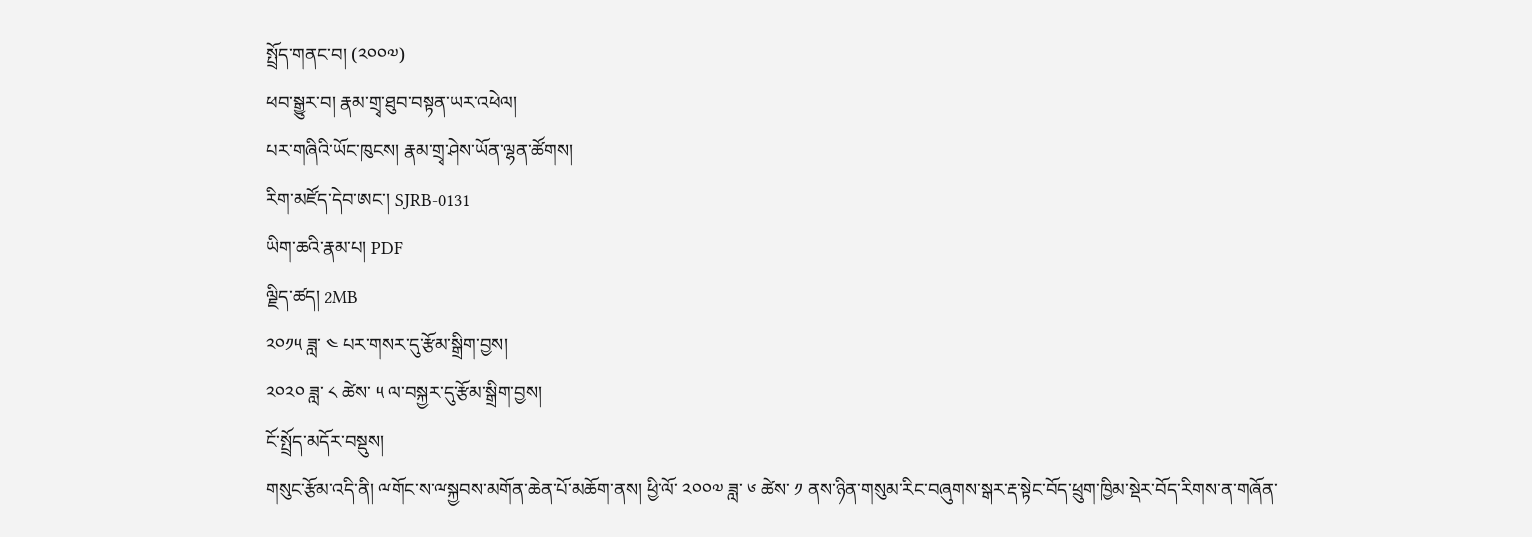སྤྲོད་གནང་བ། (༢༠༠༧)
ཕབ་སྒྱུར་བ། རྣམ་གྲྭ་ཐུབ་བསྟན་ཡར་འཕེལ།
པར་གཞིའི་ཡོང་ཁུངས། རྣམ་གྲྭ་ཤེས་ཡོན་ལྷན་ཚོགས།
རིག་མཛོད་དེབ་ཨང་། SJRB-0131
ཡིག་ཆའི་རྣམ་པ། PDF
ལྗིད་ཚད། 2MB
༢༠༡༥ ཟླ་ ༤ པར་གསར་དུ་རྩོམ་སྒྲིག་བྱས།
༢༠༢༠ ཟླ་ ༨ ཚེས་ ༥ ལ་བསྐྱར་དུ་རྩོམ་སྒྲིག་བྱས།
ངོ་སྤྲོད་མདོར་བསྡུས།
གསུང་རྩོམ་འདི་ནི། ྋགོང་ས་ྋསྐྱབས་མགོན་ཆེན་པོ་མཆོག་ནས། ཕྱི་ལོ་ ༢༠༠༧ ཟླ་ ༦ ཚེས་ ༡ ནས་ཉིན་གསུམ་རིང་བཞུགས་སྒར་རྡ་སྟེང་བོད་ཕྲུག་ཁྱིམ་སྡེར་བོད་རིགས་ན་གཞོན་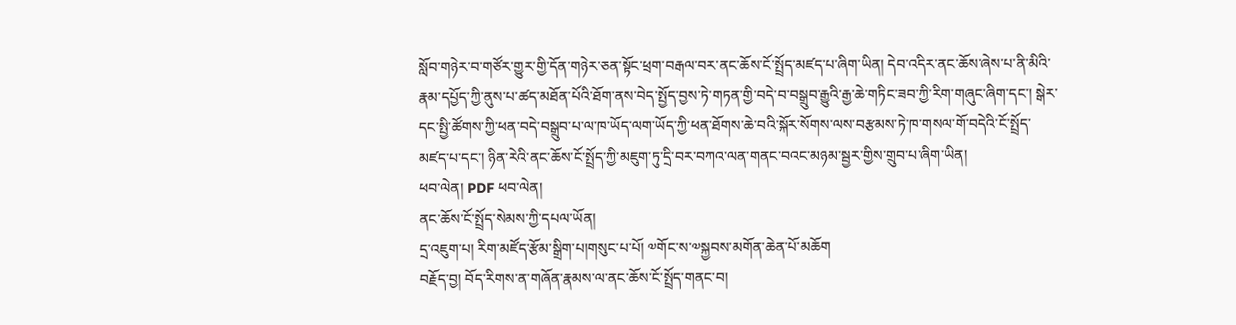སློབ་གཉེར་བ་གཙོར་གྱུར་གྱི་དོན་གཉེར་ཅན་སྟོང་ཕྲག་བརྒལ་བར་ནང་ཆོས་ངོ་སྤྲོད་མཛད་པ་ཞིག་ཡིན། དེབ་འདིར་ནང་ཆོས་ཞེས་པ་ནི་མིའི་རྣམ་དཔྱོད་ཀྱི་ནུས་པ་ཚད་མཐོན་པོའི་ཐོག་ནས་བེད་སྤྱོད་བྱས་ཏེ་གཏན་གྱི་བདེ་བ་བསྒྲུབ་རྒྱུའི་རྒྱ་ཆེ་གཏིང་ཟབ་ཀྱི་རིག་གཞུང་ཞིག་དང་། སྒེར་དང་སྤྱི་ཚོགས་ཀྱི་ཕན་བདེ་བསྒྲུབ་པ་ལ་ཁ་ཡོད་ལག་ཡོད་ཀྱི་ཕན་ཐོགས་ཆེ་བའི་སྐོར་སོགས་ལས་བརྩམས་ཏེ་ཁ་གསལ་གོ་བདེའི་ངོ་སྤྲོད་མཛད་པ་དང་། ཉིན་རེའི་ནང་ཆོས་ངོ་སྤྲོད་ཀྱི་མཇུག་ཏུ་དྲི་བར་བཀའ་ལན་གནང་བའང་མཉམ་སྦྱར་གྱིས་གྲུབ་པ་ཞིག་ཡིན།
ཕབ་ལེན། PDF ཕབ་ལེན།
ནང་ཆོས་ངོ་སྤྲོད་སེམས་ཀྱི་དཔལ་ཡོན།
དྲ་འཇུག་པ། རིག་མཛོད་རྩོམ་སྒྲིག་པ།གསུང་པ་པོ། ༧གོང་ས་༧སྐྱབས་མགོན་ཆེན་པོ་མཆོག
བརྗོད་བྱ། བོད་རིགས་ན་གཞོན་རྣམས་ལ་ནང་ཆོས་ངོ་སྤྲོད་གནང་བ།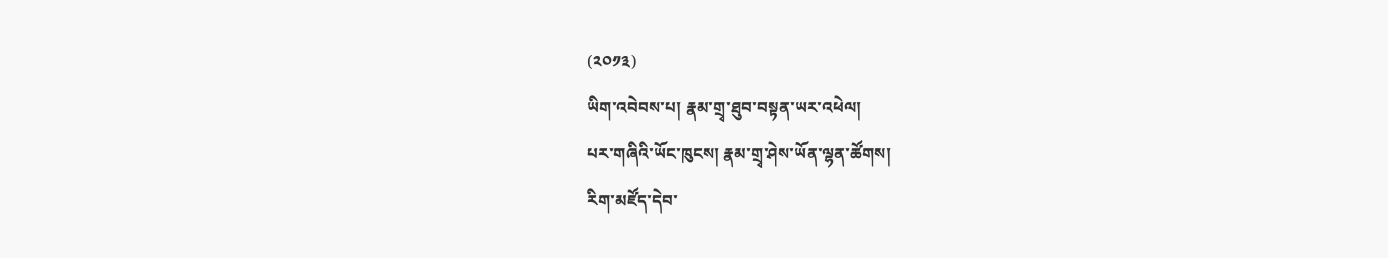(༢༠༡༣)
ཡིག་འབེབས་པ། རྣམ་གྲྭ་ཐུབ་བསྟན་ཡར་འཕེལ།
པར་གཞིའི་ཡོང་ཁུངས། རྣམ་གྲྭ་ཤེས་ཡོན་ལྷན་ཚོགས།
རིག་མཛོད་དེབ་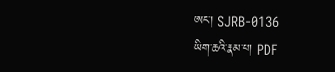ཨང་། SJRB-0136
ཡིག་ཆའི་རྣམ་པ། PDF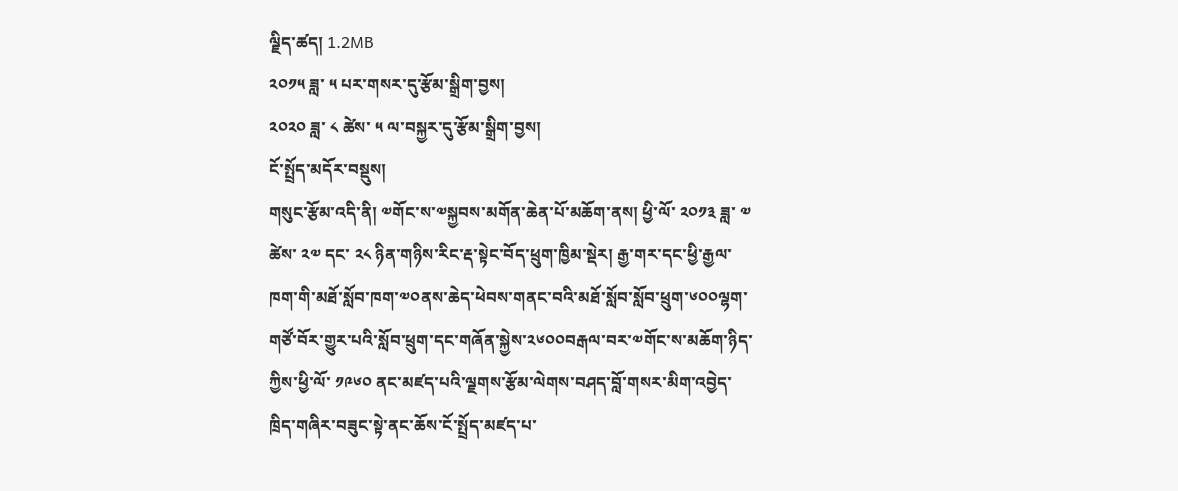ལྗིད་ཚད། 1.2MB
༢༠༡༥ ཟླ་ ༥ པར་གསར་དུ་རྩོམ་སྒྲིག་བྱས།
༢༠༢༠ ཟླ་ ༨ ཚེས་ ༥ ལ་བསྐྱར་དུ་རྩོམ་སྒྲིག་བྱས།
ངོ་སྤྲོད་མདོར་བསྡུས།
གསུང་རྩོམ་འདི་ནི། ༧གོང་ས་༧སྐྱབས་མགོན་ཆེན་པོ་མཆོག་ནས། ཕྱི་ལོ་ ༢༠༡༣ ཟླ་ ༧ ཚེས་ ༢༧ དང་ ༢༨ ཉིན་གཉིས་རིང་རྡ་སྟེང་བོད་ཕྲུག་ཁྱིམ་སྡེར། རྒྱ་གར་དང་ཕྱི་རྒྱལ་ཁག་གི་མཐོ་སློབ་ཁག་༧༠ནས་ཆེད་ཕེབས་གནང་བའི་མཐོ་སློབ་སློབ་ཕྲུག་༦༠༠ལྷག་གཙོ་བོར་གྱུར་པའི་སློབ་ཕྲུག་དང་གཞོན་སྐྱེས་༢༦༠༠བརྒལ་བར་༧གོང་ས་མཆོག་ཉིད་ཀྱིས་ཕྱི་ལོ་ ༡༩༦༠ ནང་མཛད་པའི་ལྗགས་རྩོམ་ལེགས་བཤད་བློ་གསར་མིག་འབྱེད་ཁྲིད་གཞིར་བཟུང་སྟེ་ནང་ཆོས་ངོ་སྤྲོད་མཛད་པ་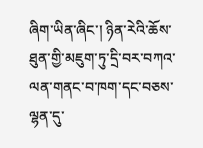ཞིག་ཡིན་ཞིང་། ཉིན་རེའི་ཆོས་ཐུན་གྱི་མཇུག་ཏུ་དྲི་བར་བཀའ་ལན་གནང་བ་ཁག་དང་བཅས་ལྷན་དུ་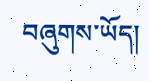བཞུགས་ཡོད།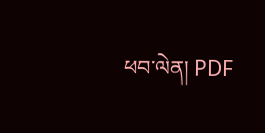ཕབ་ལེན། PDF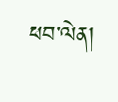ཕབ་ལེན།